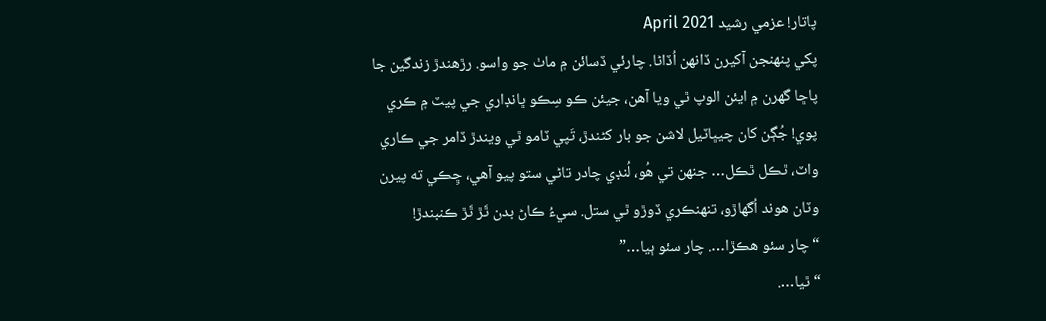پاتار! عزمي رشيد April 2021
پکي پنهنجن آکيرن ڏانهن اُڏاڻا. چارئي ڏسائن ۾ ماٺ جو واسو. رڙهندڙ زندگين جا پاڇا گهرن ۾ ايئن الوپ ٿي ويا آهن، جيئن ڪو سِڪو ڀانڊاري جي پيٽ ۾ ڪري پوي! جُڳن کان چيڀاٽيل لاشن جو بار کڻندڙ، تَپي ٽامو ٿي ويندڙ ڏامر جي ڪاري واٽ، ٿڪل ٿڪل… جنهن تي هُو، لُنڊي چادر تاڻي ستو پيو آهي، ڇِڪي ته پيرن وٽان هوند اُگهاڙو، تنهنڪري ڏوڙو ٿي ستل. سيءُ ڪاڻ بدن ٿَڙ ٿَڙ ڪنبندڙ!
“چار سئو هڪڙا…. چار سئو ٻيا…”
“ٿيا….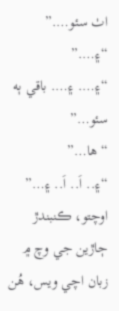اٺ سئو….”
“۽….”
“۽…. ۽…. باقي ٻه سئو…”
“ها…”
“۽.. اَ.. اَ.. ۽…”
اوچتو، ڪنبندڙ ڄاڙين جي وچ ۾ زبان اچي ويس، هُن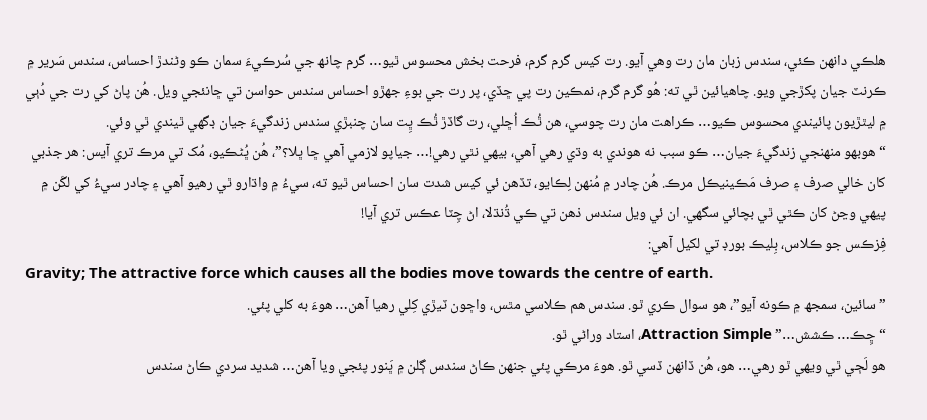هلڪي دانهن ڪئي، سندس زبان مان رت وهي آيو. رت کيس گرم گرم، فرحت بخش محسوس ٿيو… گرم چانھ جي سُرڪيءَ سمان ڪو وڻندڙ احساس، سندس سَرير ۾ ڪرنٽ جيان پکڙجي ويو. چاھيائين ٿي ته: هُو گرم گرم، نمڪين رت پي ڇڏي، پر رت جي بوءِ جھڙو احساس سندس حواسن تي ڇانئجي ويل. هُن پاڻ کي رت جي دُٻي ۾ ليٿڙيون پائيندي محسوس ڪيو… ڪراهت مان رت چوسي، هن ٿُڪ اُڇلي، رت گاڏڙ ٿُڪ ڀِت سان چنبڙي سندس زندگيءَ جيان ڊگهي ٿيندي ٿي وئي.
“هوبهو منهنجي زندگيءَ جيان… ڪو سبب نه هوندي به وڌي رهي آهي، بيهي نٿي رهي!… جياپو لازمي آهي ڇا ڀلا؟”، هُن ڀُڻڪيو، مُک تي مرڪ تري آيس: هر جذبي کان خالي صرف ۽ صرف مَڪينيڪل مرڪ. هُن چادر ۾ مُنهن لِڪايو، تڏهن ئي کيس شدت سان احساس ٿيو ته، سيءُ ۾ واڌارو ٿي رهيو آهي ۽ چادر سيءُ کي لڱن ۾ پيهي وڃڻ کان ڪٿي ٿي بچائي سگهي. ان ئي ويل سندس ذهن تي ڪي ڌُنڌلا، اڻ چِٽا عڪس تري آيا!
فِزڪس جو ڪلاس، بِليڪ بورڊ تي لکيل آهي:
Gravity; The attractive force which causes all the bodies move towards the centre of earth.
”سائين، سمجھ ۾ ڪونه آيو”، هو سوال ڪري ٿو. سندس هم ڪلاسي مٿس، واڇون ٽيڙي کِلي رهيا آهن… هوءَ به کلي پئي.
“ڇِڪ… ڪشش…” Attraction Simple، استاد وراڻي ٿو.
هو لَڄي ٿي ويهي ٿو رهي… هو، هُن ڏانهن ڏسي ٿو. هوءَ مرڪي پئي جنهن ڪاڻ سندس ڳلن ۾ ڀَنور پئجي ويا آهن… شديد سردي ڪاڻ سندس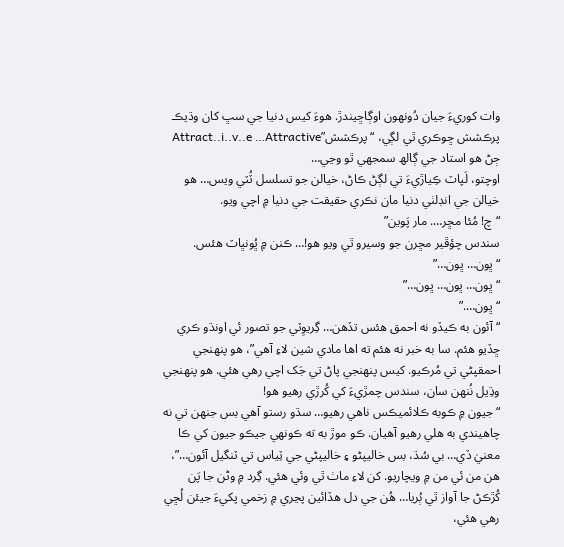وات کوريءَ جيان دُونهون اوڳاڇيندڙ. هوءَ کيس دنيا جي سڀ کان وڌيڪ پرڪشش ڇوڪري ٿي لڳي، “پرڪشش”Attract..i..v..e …Attractive ڄڻ هو استاد جي ڳالھ سمجهي ٿو وڃي…
اوچتو، لَپاٽ ڪِياڙيءَ تي لڳڻ ڪاڻ، خيالن جو تسلسل ٽُٽي ويس… هو خيالن جي انڊلٺي دنيا مان نڪري حقيقت جي دنيا ۾ اچي ويو.
“چ! مُئا مڇر…. مار پَوين”
سندس چؤڦير مڇرن جو وسيرو ٿي ويو هو!… ڪنن ۾ ڀُونڀاٽ هئس.
“ڀون… ڀون…”
“ڀون… ڀون… ڀون…”
“ڀون….”
“آئون به ڪيڏو نه احمق هئس تڏهن… گِريوِٽي جو تصور ئي اونڌو ڪري ڇڏيو هئم. سا به خبر نه هئم ته اها مادي شين لاءِ آهي”، هو پنهنجي احمقپڻي تي مُرڪيو. کيس پنهنجي پاڻ تي جَک اچي رهي هئي. هو پنهنجي وڌِيل نُنهن سان، سندس چمڙيءَ کي کُرڙي رهيو هو!
“جيون ۾ ڪوبه ڪلائميڪس ناهي رهيو… سڌو رستو آهي بس جنهن تي نه چاهيندي به هلي رهيو آهيان. ڪو موڙ به ته ڪونهي جيڪو جيون کي ڪا معنيٰ ڏي… بي سُڌ، بس خاليپڻو ۽ خاليپڻي جي ٽِياس تي ٽنگيل آئون…”، هن من ئي من ۾ ويچاريو. کن لاءِ ماٺ ٿي وئي هئي. گِرد ۾ وڻن جا پَن کُڙڪڻ جا آواز ٿي ٻُريا… هُن جي دل هڏائين پڃري ۾ زخمي پکيءَ جيئن لُڇي رهي هئي،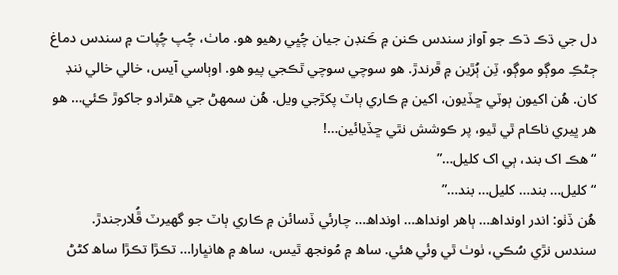دل جي ڌڪ ڌڪ جو آواز سندس ڪنن ۾ ڪَنڊن جيان چُڀي رهيو هو. ماٺ، چُپ چُپات ۾ سندس دماغ ڄڻڪِ موڳو موڳو، ٽِن ٻُڙين ۾ ڦرندڙ. هو سوچي سوچي ٿڪجي پيو هو. اوٻاسي آيس، خالي خالي ننڊ کان. هُن اکيون ٻوٽي ڇڏيون، اکين ۾ ڪاري ٻاٽ پکڙجي ويل. هُن سمهڻ جي هٿرادو جاکوڙ ڪئي… هو هر ڀيري ناڪام ٿي ٿيو، پر ڪوشش نٿي ڇڏيائين…!
“هڪ اک بند، ٻي اک کليل…”
“کليل… بند… کليل… بند…”
هُن ڏٺو: اندر اونداھ… ٻاهر اونداھ… اونداھ… چارئي ڏسائن ۾ ڪاري ٻاٽ جو گهيرٽ ڦُلارجندڙ. سندس نڙي سُڪي، ٺوٺ ٿي وئي هئي. ساھ ۾ مُونجھ ٿيس، ساھ ۾ هانڀارا… تڪڙا تڪڙا ساھ کڻڻ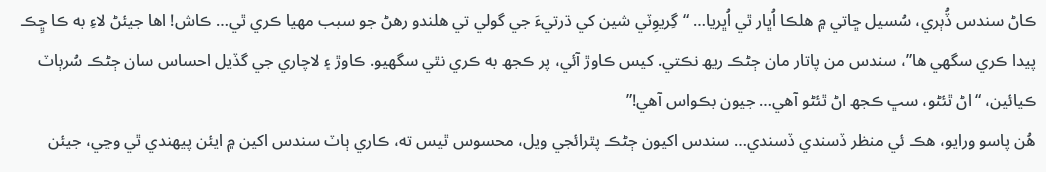ڪاڻ سندس ڏُٻري، سُسيل ڇاتي ۾ هلڪا اُڀار ٿي اُڀريا… “گِريوِٽي شين کي ڌرتيءَ جي گولي تي هلندو رهڻ جو سبب مهيا ڪري ٿي… ڪاش! اها جيئڻ لاءِ به ڪا ڇِڪ پيدا ڪري سگهي ها”، سندس من پاتار مان ڄڻڪ ريھ نڪتي. کيس ڪاوڙ آئي، پر ڪجھ به ڪري نٿي سگهيو. ڪاوڙ ۽ لاچاري جي گڏيل احساس سان ڄڻڪ سُرٻاٽ ڪيائين، “اڻ ٿئڻو، سڀ ڪجھ اڻ ٿئڻو آهي… جيون بڪواس آهي!”
هُن پاسو ورايو، هڪ ئي منظر ڏسندي ڏسندي… سندس اکيون ڄڻڪ پٿرائجي ويل، محسوس ٿيس ته، ڪاري ٻاٽ سندس اکين ۾ ايئن پيهندي ٿي وڃي، جيئن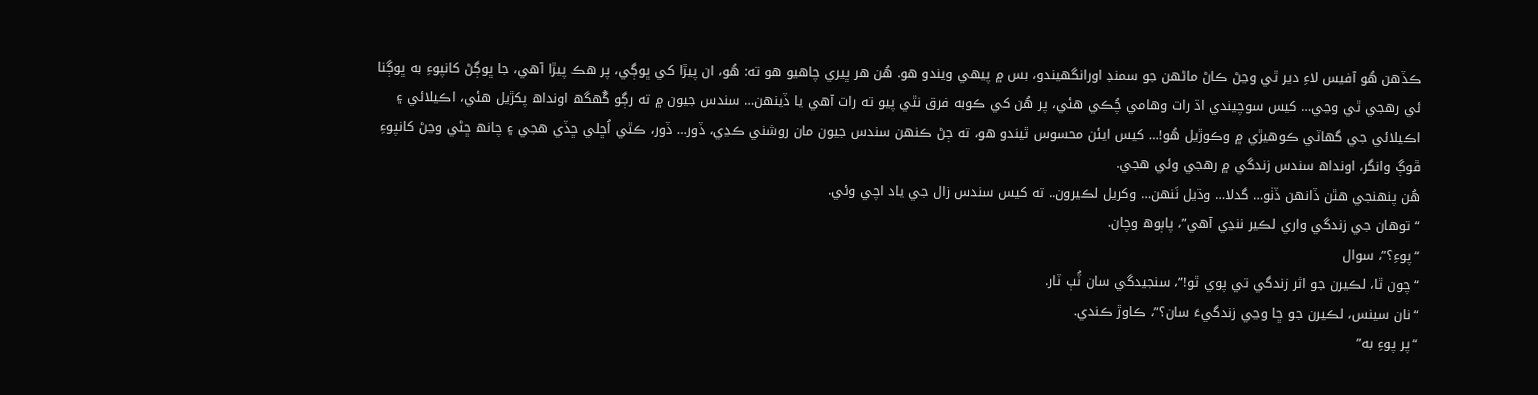ڪڏهن هُو آفيس لاءِ دير ٿي وڃڻ ڪاڻ ماڻھن جو سمنڊ اورانگهيندو، بس ۾ پيهي ويندو هو. هُن هر ڀيري چاهيو هو ته: هُو، ان پيڙا کي ڀوڳي، پر هڪ پيڙا آهي، جا ڀوڳڻ کانپوءِ به ڀوڳنا ئي رهجي ٿي وڃي… کيس سوچيندي اڌ رات وهامي چُڪي هئي، پر هُن کي ڪوبه فرق نٿي پيو ته رات آهي يا ڏينهن… سندس جيون ۾ ته رڳو گُھگھ اونداھ پکڙيل هئي، اڪيلائي ۽ اڪيلائي جي گهاٽي ڪوهيڙي ۾ وڪوڙيل هُو!… کيس ايئن محسوس ٿيندو هو، ته ڄڻ ڪنهن سندس جيون مان روشني ڪڍي، ڏور… ڏور، ڪٿي اُڇلي ڇڏي هجي ۽ چانھ ڇڻي وڃڻ کانپوءِ ڦوڳ وانگر، اونداھ سندس زندگي ۾ رهجي وئي هجي.
هُن پنهنجي هٿن ڏانهن ڏٺو… گدلا… وڌيل نَنهن… وکريل لڪيرون.. ته کيس سندس زال جي ياد اچي وئي.
“توهان جي زندگي واري لڪير ننڍي آهي”، پاٻوھ وچان.
“پوءِ؟”، سوال
“چون ٿا، لڪيرن جو اثر زندگي تي پوي ٿو!”، سنجيدگي سان ٽُٻ ٽار.
“نان سينس، لڪيرن جو ڇا وڃي زندگيءَ سان؟”، ڪاوڙ ڪندي.
“پر پوءِ به”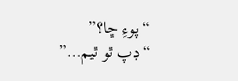“پوءِ ڇا؟”
“ڊپ ٿو ٿيم…”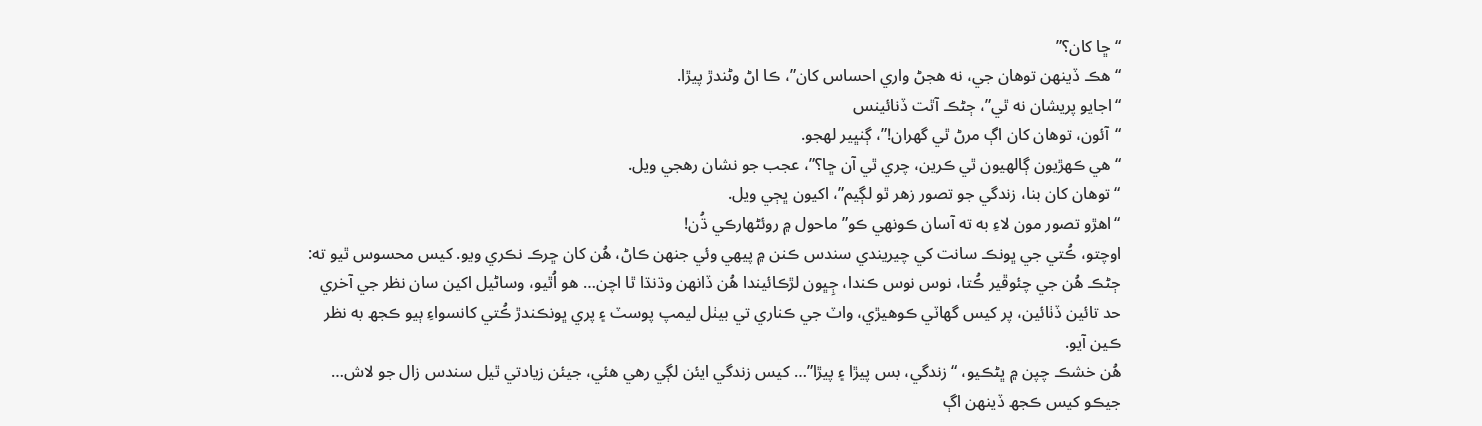“ڇا کان؟”
“هڪ ڏينهن توهان جي، نه هجڻ واري احساس کان”، ڪا اڻ وڻندڙ پيڙا.
“اجايو پريشان نه ٿي”، ڄڻڪ آٿت ڏنائينس
“آئون، توهان کان اڳ مرڻ ٿي گهران!”، ڳنڀير لهجو.
“هي ڪهڙيون ڳالهيون ٿي ڪرين، چري ٿي آن ڇا؟”، عجب جو نشان رهجي ويل.
“توهان کان بنا، زندگي جو تصور زهر ٿو لڳيم”، اکيون ڀڄي ويل.
“اهڙو تصور مون لاءِ به ته آسان ڪونهي ڪو” ماحول ۾ روئڻهارڪي ڌُن!
اوچتو، ڪُتي جي ڀونڪ سانت کي چيريندي سندس ڪنن ۾ پيهي وئي جنهن ڪاڻ، هُن کان ڇرڪ نڪري ويو. کيس محسوس ٿيو ته: ڄڻڪ هُن جي چئوڦير ڪُتا، نوس نوس ڪندا، ڄِڀون لڙڪائيندا هُن ڏانهن وڌنڌا ٿا اچن… هو اُٿيو، وساڻيل اکين سان نظر جي آخري حد تائين ڏٺائين، پر کيس گهاٽي ڪوهيڙي، واٽ جي ڪناري تي بيٺل ليمپ پوسٽ ۽ پري ڀونڪندڙ ڪُتي کانسواءِ ٻيو ڪجھ به نظر ڪين آيو.
هُن خشڪ چپن ۾ ڀڻڪيو، “زندگي، بس پيڙا ۽ پيڙا”… کيس زندگي ايئن لڳي رهي هئي، جيئن زيادتي ٿيل سندس زال جو لاش… جيڪو کيس ڪجھ ڏينهن اڳ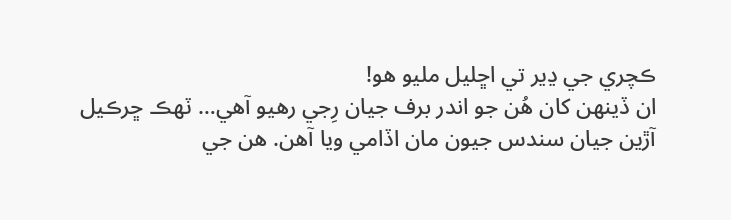ڪچري جي ڍير تي اڇليل مليو هو!
ان ڏينهن کان هُن جو اندر برف جيان رِجي رهيو آهي… ٽهڪ ڇرڪيل آڙين جيان سندس جيون مان اڏامي ويا آهن. هن جي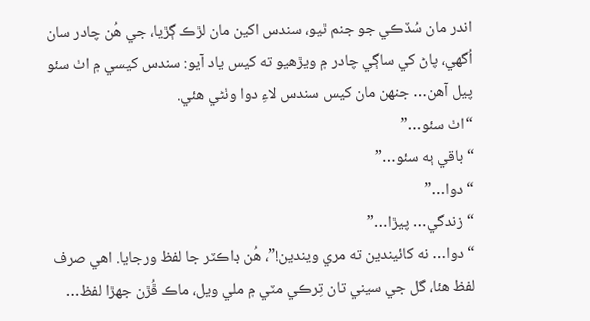اندر مان سُڏڪي جو جنم ٿيو، سندس اکين مان لڙڪ ڳڙيا، جي هُن چادر سان اُگهي، پاڻ کي ساڳي چادر ۾ ويڙهيو ته کيس ياد آيو: سندس کيسي ۾ اٺ سئو پيل آهن… جنهن مان کيس سندس لاءِ دوا وٺڻي هئي.
“اٺ سئو…”
“باقي ٻه سئو…”
“دوا…”
“زندگي… پيڙا…”
“دوا… نه کائيندين ته مري ويندين!”، هُن ڊاڪٽر جا لفظ ورجايا. اهي صرف لفظ هئا، گل جي سيني تان تِرڪي مٽي ۾ ملي ويل، ماڪ ڦُڙن جهڙا لفظ…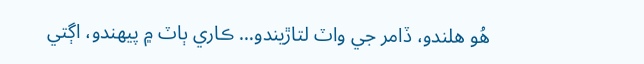هُو هلندو، ڏامر جي واٽ لتاڙيندو… ڪاري ٻاٽ ۾ پيهندو، اڳتي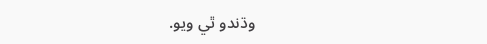وڌندو ٿي ويو.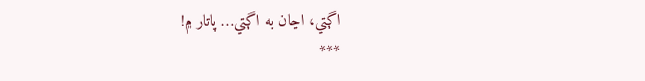اڳتي، اڃان به اڳتي… پاتار ۾!
***